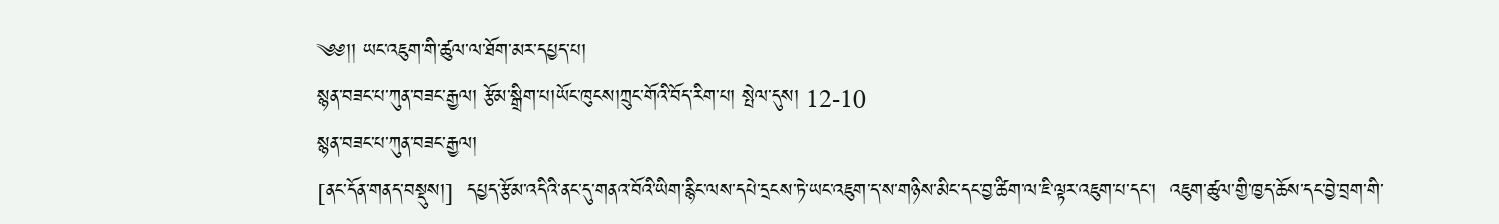༄༅།། ཡང་འཇུག་གི་ཚུལ་ལ་ཐོག་མར་དཔྱད་པ།
སྙན་བཟང་པ་ཀུན་བཟང་རྒྱལ། རྩོམ་སྒྲིག་པ།ཡོང་ཁུངས།ཀྲུང་གོའི་བོད་རིག་པ། སྤེལ་དུས། 12-10
སྙན་བཟང་པ་ཀུན་བཟང་རྒྱལ།
[ནང་དོན་གནད་བསྡུས།]  དཔྱད་རྩོམ་འདིའི་ནང་དུ་གནའ་བོའི་ཡིག་རྙིང་ལས་དཔེ་དྲངས་ཏེ་ཡང་འཇུག་ད་ས་གཉིས་མིང་དང་བྱ་ཚིག་ལ་ཇི་ལྟར་འཇུག་པ་དང་།  འཇུག་ཚུལ་གྱི་ཁྱད་ཆོས་དང་བྱེ་བྲག་གི་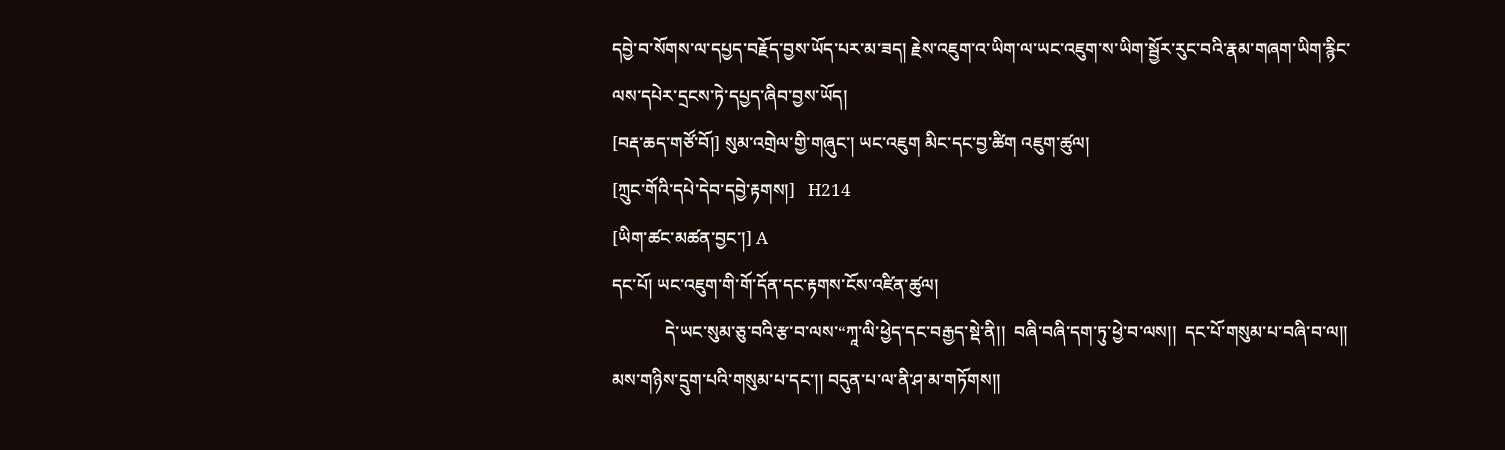དབྱེ་བ་སོགས་ལ་དཔྱད་བརྗོད་བྱས་ཡོད་པར་མ་ཟད། རྗེས་འཇུག་འ་ཡིག་ལ་ཡང་འཇུག་ས་ཡིག་སྦྱོར་རུང་བའི་རྣམ་གཞག་ཡིག་རྙིང་ལས་དཔེར་དྲངས་ཏེ་དཔྱད་ཞིབ་བྱས་ཡོད།
[བརྡ་ཆད་གཙོ་བོ།] སུམ་འགྲེལ་གྱི་གཞུང་། ཡང་འཇུག མིང་དང་བྱ་ཚིག འཇུག་ཚུལ།
[ཀྲུང་གོའི་དཔེ་དེབ་དབྱེ་རྟགས།]   H214
[ཡིག་ཚང་མཚན་བྱང་།] A
དང་པོ། ཡང་འཇུག་གི་གོ་དོན་དང་རྟགས་ངོས་འཛིན་ཚུལ།
            དེ་ཡང་སུམ་ཅུ་བའི་རྩ་བ་ལས་“ཀཱ་ལི་ཕྱེད་དང་བརྒྱད་སྡེ་ནི།།  བཞི་བཞི་དག་ཏུ་ཕྱེ་བ་ལས།།  དང་པོ་གསུམ་པ་བཞི་བ་ལ།།   མས་གཉིས་དྲུག་པའི་གསུམ་པ་དང་།། བདུན་པ་ལ་ནི་ཤ་མ་གཏོགས།།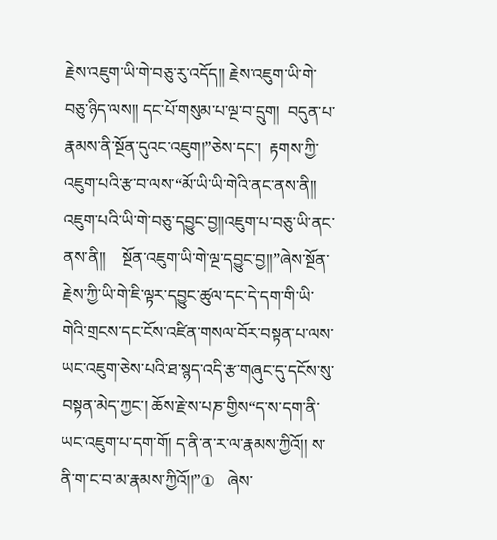རྗེས་འཇུག་ཡི་གེ་བཅུ་རུ་འདོད།། རྗེས་འཇུག་ཡི་གེ་བཅུ་ཉིད་ལས།། དང་པོ་གསུམ་པ་ལྔ་བ་དྲུག།  བདུན་པ་རྣམས་ནི་སྔོན་དུའང་འཇུག།”ཅེས་དང་།  རྟགས་ཀྱི་འཇུག་པའི་རྩ་བ་ལས་“མོ་ཡི་ཡི་གེའི་ནང་ནས་ནི།། འཇུག་པའི་ཡི་གེ་བཅུ་དབྱུང་བྱ།།འཇུག་པ་བཅུ་ཡི་ནང་ནས་ནི།།    སྔོན་འཇུག་ཡི་གེ་ལྔ་དབྱུང་བྱ།།”ཞེས་སྔོན་རྗེས་ཀྱི་ཡི་གེ་ཇི་ལྟར་དབྱུང་ཚུལ་དང་དེ་དག་གི་ཡི་གེའི་གྲངས་དང་ངོས་འཛིན་གསལ་བོར་བསྟན་པ་ལས་ཡང་འཇུག་ཅེས་པའི་ཐ་སྙད་འདི་རྩ་གཞུང་དུ་དངོས་སུ་བསྟན་མེད་ཀྱང་། ཆོས་རྗེ་ས་པཎ་གྱིས“ད་ས་དག་ནི་ཡང་འཇུག་པ་དག་གོ། ད་ནི་ན་ར་ལ་རྣམས་ཀྱིའོ།། ས་ནི་ག་ང་བ་མ་རྣམས་ཀྱིའོ།།”①   ཞེས་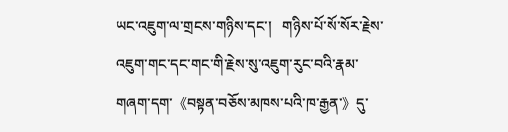ཡང་འཇུག་ལ་གྲངས་གཉིས་དང་།   གཉིས་པོ་སོ་སོར་རྗེས་འཇུག་གང་དང་གང་གི་རྗེས་སུ་འཇུག་རུང་བའི་རྣམ་གཞག་དག་《བསྟན་བཅོས་མཁས་པའི་ཁ་རྒྱན་》དུ་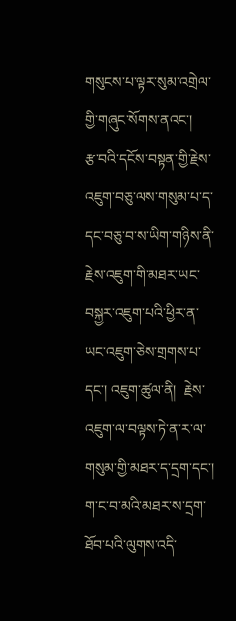གསུངས་པ་ལྟར་སུམ་འགྲེལ་གྱི་གཞུང་སོགས་ནའང་།    རྩ་བའི་དངོས་བསྟན་གྱི་རྗེས་འཇུག་བཅུ་ལས་གསུམ་པ་ད་དང་བཅུ་བ་ས་ཡིག་གཉིས་ནི་རྗེས་འཇུག་གི་མཐར་ཡང་བསྐྱར་འཇུག་པའི་ཕྱིར་ན་ཡང་འཇུག་ཅེས་གྲགས་པ་དང་། འཇུག་ཚུལ་ནི།  རྗེས་འཇུག་ལ་བལྟས་ཏེ་ན་ར་ལ་གསུམ་གྱི་མཐར་ད་དྲག་དང་།  ག་ང་བ་མའི་མཐར་ས་དྲག་ཐོབ་པའི་ལུགས་འདི་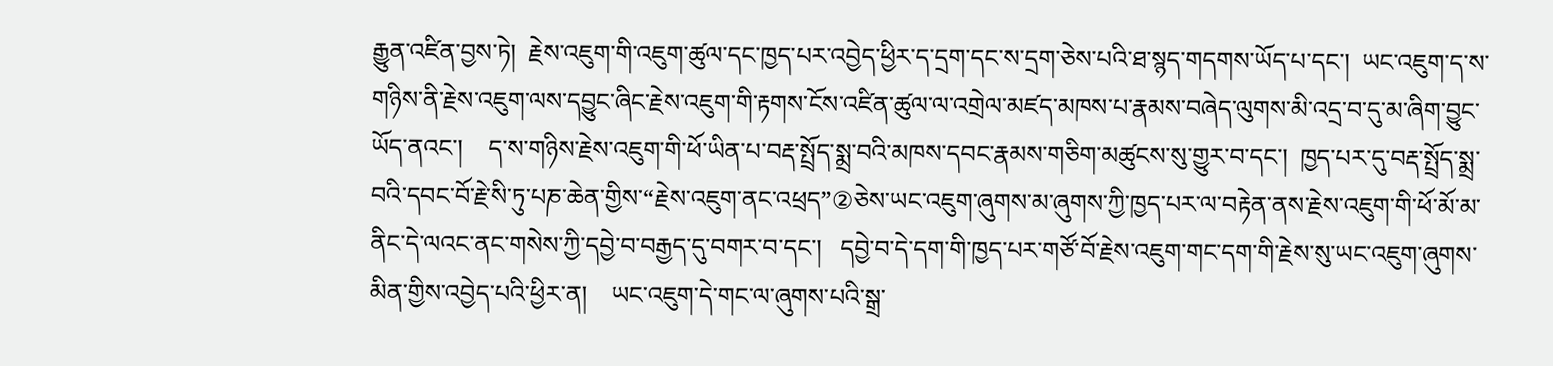རྒྱུན་འཛིན་བྱས་ཏེ།  རྗེས་འཇུག་གི་འཇུག་ཚུལ་དང་ཁྱད་པར་འབྱེད་ཕྱིར་ད་དྲག་དང་ས་དྲག་ཅེས་པའི་ཐ་སྙད་གདགས་ཡོད་པ་དང་།  ཡང་འཇུག་ད་ས་གཉིས་ནི་རྗེས་འཇུག་ལས་དབྱུང་ཞིང་རྗེས་འཇུག་གི་རྟགས་ངོས་འཛིན་ཚུལ་ལ་འགྲེལ་མཛད་མཁས་པ་རྣམས་བཞེད་ལུགས་མི་འདྲ་བ་དུ་མ་ཞིག་བྱུང་ཡོད་ནའང་།    ད་ས་གཉིས་རྗེས་འཇུག་གི་ཕོ་ཡིན་པ་བརྡ་སྤྲོད་སྨྲ་བའི་མཁས་དབང་རྣམས་གཅིག་མཚུངས་སུ་གྱུར་བ་དང་།  ཁྱད་པར་དུ་བརྡ་སྤྲོད་སྨྲ་བའི་དབང་བོ་རྗེ་སི་ཏུ་པཎ་ཆེན་གྱིས་“རྗེས་འཇུག་ནང་འཕྲད”②ཅེས་ཡང་འཇུག་ཞུགས་མ་ཞུགས་ཀྱི་ཁྱད་པར་ལ་བརྟེན་ནས་རྗེས་འཇུག་གི་ཕོ་མོ་མ་ནིང་དེ་ལའང་ནང་གསེས་ཀྱི་དབྱེ་བ་བརྒྱད་དུ་བགར་བ་དང་།   དབྱེ་བ་དེ་དག་གི་ཁྱད་པར་གཙོ་བོ་རྗེས་འཇུག་གང་དག་གི་རྗེས་སུ་ཡང་འཇུག་ཞུགས་མིན་གྱིས་འབྱེད་པའི་ཕྱིར་ན།    ཡང་འཇུག་དེ་གང་ལ་ཞུགས་པའི་སྒྲ་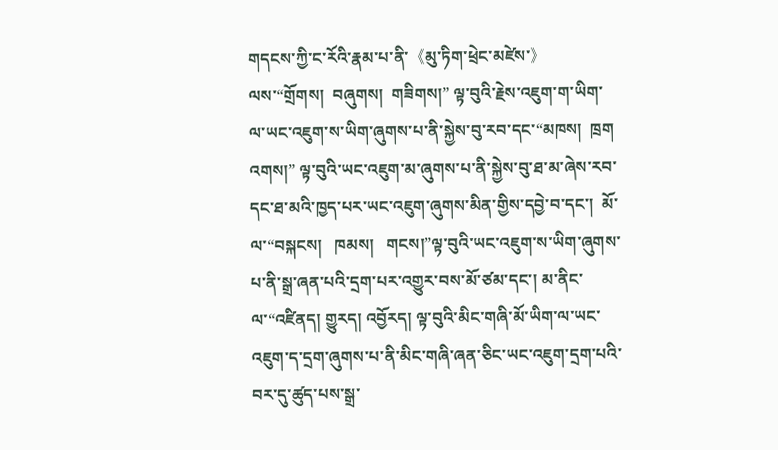གདངས་ཀྱི་ང་རོའི་རྣམ་པ་ནི་《མུ་ཏིག་ཕྲེང་མཛེས་》ལས་“གྲོགས།  བཞུགས།  གཟིགས།” ལྟ་བུའི་རྗེས་འཇུག་ག་ཡིག་ལ་ཡང་འཇུག་ས་ཡིག་ཞུགས་པ་ནི་སྐྱེས་བུ་རབ་དང་“མཁས།  ཁྲག  འགས།” ལྟ་བུའི་ཡང་འཇུག་མ་ཞུགས་པ་ནི་སྐྱེས་བུ་ཐ་མ་ཞེས་རབ་དང་ཐ་མའི་ཁྱད་པར་ཡང་འཇུག་ཞུགས་མིན་གྱིས་དབྱེ་བ་དང་།  མོ་ལ་“བསྐངས།   ཁམས།   གངས།”ལྟ་བུའི་ཡང་འཇུག་ས་ཡིག་ཞུགས་པ་ནི་སྒྲ་ཞན་པའི་དྲག་པར་འགྱུར་བས་མོ་ཙམ་དང་། མ་ནིང་ལ་“འཛིནད། གྱུརད། འབྱོརད། ལྟ་བུའི་མིང་གཞི་མོ་ཡིག་ལ་ཡང་འཇུག་ད་དྲག་ཞུགས་པ་ནི་མིང་གཞི་ཞན་ཅིང་ཡང་འཇུག་དྲག་པའི་བར་དུ་ཚུད་པས་སྒྲ་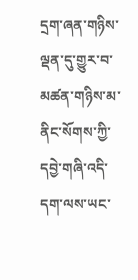དྲག་ཞན་གཉིས་ལྡན་དུ་གྱུར་བ་མཚན་གཉིས་མ་ནིང་སོགས་ཀྱི་དབྱེ་གཞི་འདི་དག་ལས་ཡང་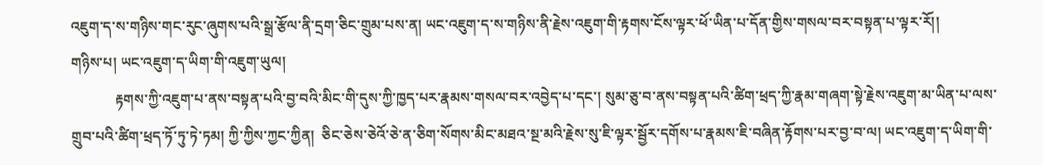འཇུག་ད་ས་གཉིས་གང་རུང་ཞུགས་པའི་སྒྲ་རྩོལ་ནི་དྲག་ཅིང་གྲུམ་པས་ན། ཡང་འཇུག་ད་ས་གཉིས་ནི་རྗེས་འཇུག་གི་རྟགས་ངོས་ལྟར་ཕོ་ཡིན་པ་དོན་གྱིས་གསལ་བར་བསྟན་པ་ལྟར་རོ།།
གཉིས་པ། ཡང་འཇུག་ད་ཡིག་གི་འཇུག་ཡུལ།
            རྟགས་ཀྱི་འཇུག་པ་ནས་བསྟན་པའི་བྱ་བའི་མིང་གི་དུས་ཀྱི་ཁྱད་པར་རྣམས་གསལ་བར་འབྱེད་པ་དང་། སུམ་ཅུ་བ་ནས་བསྟན་པའི་ཚིག་ཕྲད་ཀྱི་རྣམ་གཞག་སྟེ་རྗེས་འཇུག་མ་ཡིན་པ་ལས་གྲུབ་པའི་ཚིག་ཕྲད་ཏོ་ཏུ་ཏེ་ཏམ། ཀྱི་ཀྱིས་ཀྱང་ཀྱིན།  ཅིང་ཅེས་ཅེའོ་ཅེ་ན་ཅིག་སོགས་མིང་མཐའ་སྔ་མའི་རྗེས་སུ་ཇི་ལྟར་སྦྱོར་དགོས་པ་རྣམས་ཇི་བཞིན་རྟོགས་པར་བྱ་བ་ལ། ཡང་འཇུག་ད་ཡིག་གི་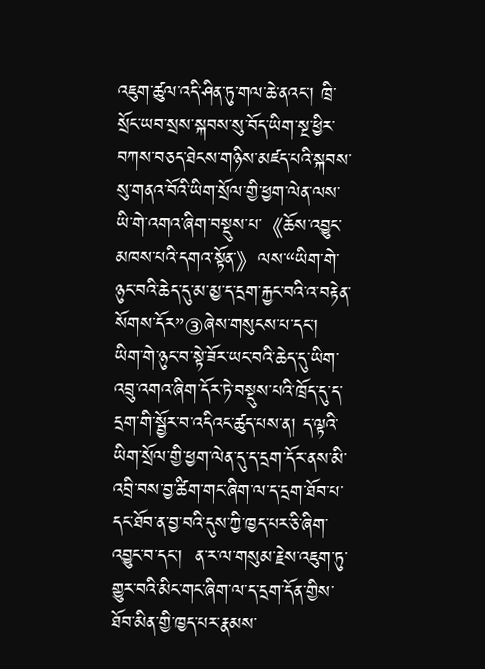འཇུག་ཚུལ་འདི་ཤིན་ཏུ་གལ་ཆེ་ནའང་། ཁྲི་སྲོང་ཡབ་སྲས་སྐབས་སུ་བོད་ཡིག་སྔ་ཕྱིར་བཀས་བཅད་ཐེངས་གཉིས་མཛད་པའི་སྐབས་སུ་གནའ་བོའི་ཡིག་སྲོལ་གྱི་ཕྱག་ལེན་ལས་ཡི་གེ་འགའ་ཞིག་བསྡུས་པ་《ཆོས་འབྱུང་མཁས་པའི་དགའ་སྟོན་》ལས་“ཡིག་གེ་ཉུང་བའི་ཆེད་དུ་མ་མྱ་ད་དྲག་རྐྱང་བའི་འ་བརྟེན་སོགས་དོར”③ཞེས་གསུངས་པ་དང་།  ཡིག་གེ་ཉུང་བ་སྟེ་ཟོར་ཡང་བའི་ཆེད་དུ་ཡིག་འབྲུ་འགའ་ཞིག་དོར་ཏེ་བསྡུས་པའི་ཁྲོད་དུ་ད་དྲག་གི་སྦྱོར་བ་འདིའང་ཚུད་པས་ན། ད་ལྟའི་ཡིག་སྲོལ་གྱི་ཕྱག་ལེན་དུ་ད་དྲག་དོར་ནས་མི་འབྲི་བས་བྱ་ཚིག་གང་ཞིག་ལ་ད་དྲག་ཐོབ་པ་དང་ཐོབ་ན་བྱ་བའི་དུས་ཀྱི་ཁྱད་པར་ཅི་ཞིག་འབྱུང་བ་དང་།  ན་ར་ལ་གསུམ་རྗེས་འཇུག་ཏུ་གྱུར་བའི་མིང་གང་ཞིག་ལ་ད་དྲག་དོན་གྱིས་ཐོབ་མིན་གྱི་ཁྱད་པར་རྣམས་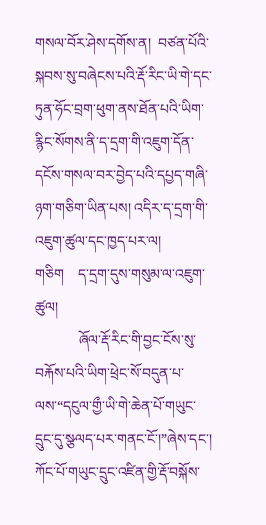གསལ་བོར་ཤེས་དགོས་ན།  བཙན་པོའི་སྐབས་སུ་བཞེངས་པའི་རྡོ་རིང་ཡི་གེ་དང་ཏུན་ཧོང་བྲག་ཕུག་ནས་ཐོན་པའི་ཡིག་རྙིང་སོགས་ནི་ད་དྲག་གི་འཇུག་དོན་དངོས་གསལ་བར་བྱེད་པའི་དཔྱད་གཞི་ཉག་གཅིག་ཡིན་པས། འདིར་ད་དྲག་གི་འཇུག་ཚུལ་དང་ཁྱད་པར་ལ།
གཅིག    ད་དྲག་དུས་གསུམ་ལ་འཇུག་ཚུལ།
            ཞོལ་རྡོ་རིང་གི་བྱང་ངོས་སུ་བརྐོས་པའི་ཡིག་ཕྲེང་སོ་བདུན་པ་ལས་“དངུལ་གྱྀ་ཡི་གེ་ཆེན་པོ་གཡུང་དྲུང་དུ་སྩལད་པར་གནང་ངོ་།”ཞེས་དང་།   ཀོང་པོ་གཡུང་དྲུང་འཛིན་གྱི་རྡོ་བསྐོས་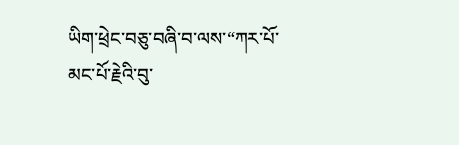ཡིག་ཕྲེང་བཅུ་བཞི་བ་ལས་“ཀར་པོ་མང་པོ་རྗེའི་བུ་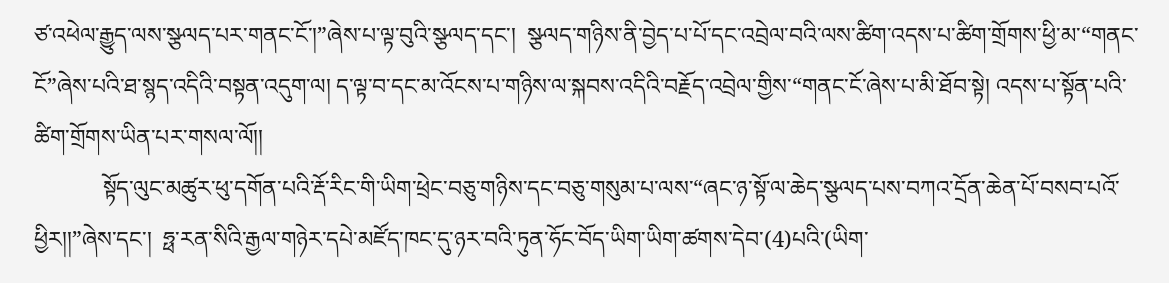ཙ་འཕེལ་རྒྱུད་ལས་སྩལད་པར་གནང་ངོ་།”ཞེས་པ་ལྟ་བུའི་སྩལད་དང་།  སྩལད་གཉིས་ནི་བྱེད་པ་པོ་དང་འབྲེལ་བའི་ལས་ཚིག་འདས་པ་ཚིག་གྲོགས་ཕྱི་མ་“གནང་ངོ”ཞེས་པའི་ཐ་སྙད་འདིའི་བསྟན་འདུག་ལ། ད་ལྟ་བ་དང་མ་འོངས་པ་གཉིས་ལ་སྐབས་འདིའི་བརྗོད་འབྲེལ་གྱིས་“གནང་ངོ་ཞེས་པ་མི་ཐོབ་སྟེ། འདས་པ་སྟོན་པའི་ཚིག་གྲོགས་ཡིན་པར་གསལ་ལོ།།
            སྟོད་ལུང་མཚུར་ཕུ་དགོན་པའི་རྡོ་རིང་གི་ཡིག་ཕྲེང་བཅུ་གཉིས་དང་བཅུ་གསུམ་པ་ལས་“ཞང་ཉ་སྟོ་ལ་ཆེད་སྩལད་པས་བཀའ་དྲོན་ཆེན་པོ་བསབ་པའོ་ཕྱིར།།”ཞེས་དང་།  ཧྥ་རན་སིའི་རྒྱལ་གཉེར་དཔེ་མཛོད་ཁང་དུ་ཉར་བའི་ཏུན་ཧོང་བོད་ཡིག་ཡིག་ཚགས་དེབ་(4)པའི་(ཡིག་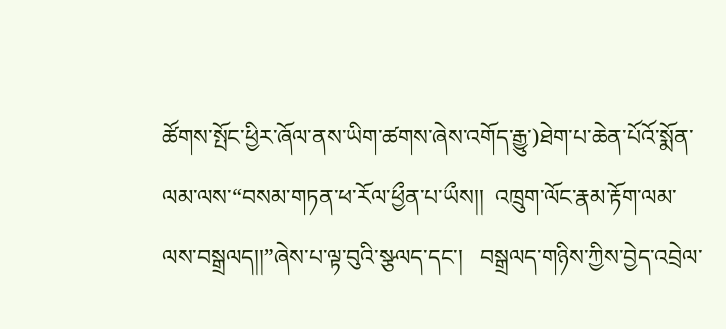ཚོགས་སྤོང་ཕྱིར་ཞོལ་ནས་ཡིག་ཚགས་ཞེས་འགོད་རྒྱུ་)ཐེག་པ་ཆེན་པོའོ་སྨོན་ལམ་ལས་“བསམ་གཏན་ཕ་རོལ་ཕྱྀན་པ་ཡྀས།།  འཁྲུག་ལོང་རྣམ་རྟོག་ལམ་ལས་བསྒྲལད།།”ཞེས་པ་ལྟ་བུའི་སྩལད་དང་།   བསྒྲལད་གཉིས་ཀྱིས་བྱེད་འབྲེལ་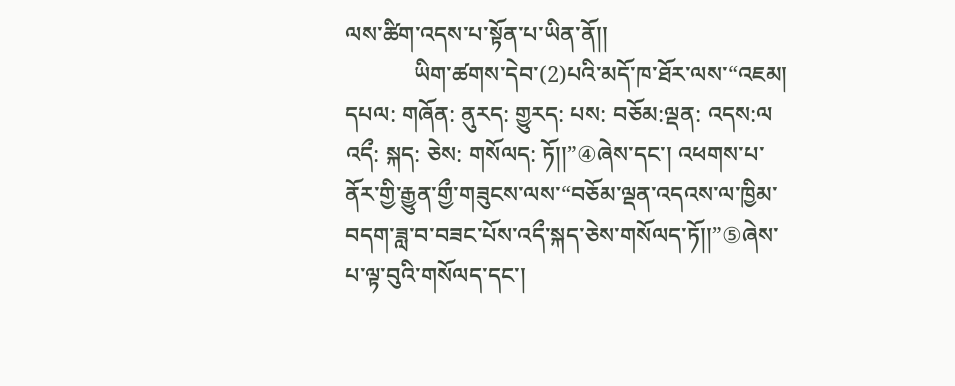ལས་ཚིག་འདས་པ་སྟོན་པ་ཡིན་ནོ།།
            ཡིག་ཚགས་དེབ་(2)པའི་མདོ་ཁ་ཐོར་ལས་“འཇམ། དཔལ: གཞོན: ནུརད: གྱུརད: པས: བཅོམ:ལྡན: འདས:ལ འདྀ: སྐད: ཅེས: གསོལད: ཏོ།།”④ཞེས་དང་། འཕགས་པ་ནོར་གྱི་རྒྱུན་གྱྀ་གཟུངས་ལས་“བཅོམ་ལྡན་འདའས་ལ་ཁྱིམ་བདག་ཟླ་བ་བཟང་པོས་འདྀ་སྐད་ཅེས་གསོལད་ཏོ།།”⑤ཞེས་པ་ལྟ་བུའི་གསོལད་དང་།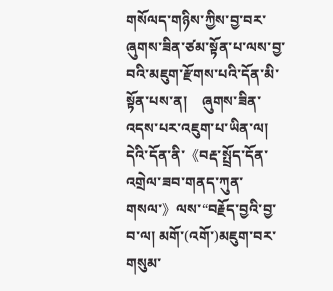གསོལད་གཉིས་ཀྱིས་བྱ་བར་ཞུགས་ཟིན་ཙམ་སྟོན་པ་ལས་བྱ་བའི་མཇུག་རྫོགས་པའི་དོན་མི་སྟོན་པས་ན།    ཞུགས་ཟིན་འདས་པར་འཇུག་པ་ཡིན་ལ།  དེའི་དོན་ནི་《བརྡ་སྤྲོད་དོན་འགྲེལ་ཟབ་གནད་ཀུན་གསལ་》ལས་“བརྗོད་བྱའི་བྱ་བ་ལ། མགོ་(འགོ་)མཇུག་བར་གསུམ་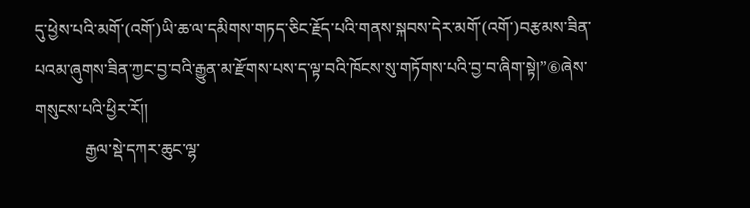དུ་ཕྱེས་པའི་མགོ་(འགོ་)ཡི་ཆ་ལ་དམིགས་གཏད་ཅིང་རྗོད་པའི་གནས་སྐབས་དེར་མགོ་(འགོ་)བརྩམས་ཟིན་པའམ་ཞུགས་ཟིན་ཀྱང་བྱ་བའི་རྒྱུན་མ་རྫོགས་པས་ད་ལྟ་བའི་ཁོངས་སུ་གཏོགས་པའི་བྱ་བ་ཞིག་སྟེ།”⑥ཞེས་གསུངས་པའི་ཕྱིར་རོ།།
            རྒྱལ་སྡེ་དཀར་ཆུང་ལྷ་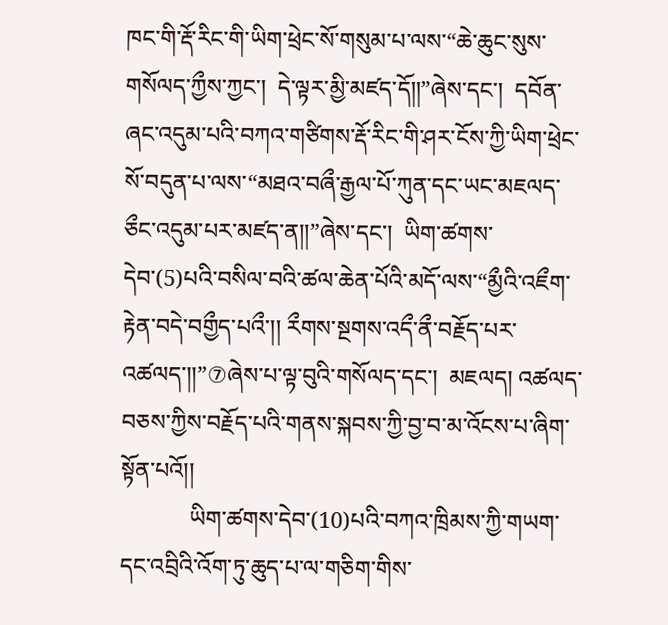ཁང་གི་རྡོ་རིང་གི་ཡིག་ཕྲེང་སོ་གསུམ་པ་ལས་“ཆེ་ཆུང་སུས་གསོལད་ཀྱྀས་ཀྱང་།  དེ་ལྟར་མྱི་མཛད་དོ།།”ཞེས་དང་།  དབོན་ཞང་འདུམ་པའི་བཀའ་གཙིགས་རྡོ་རིང་གི་ཤར་ངོས་ཀྱི་ཡིག་ཕྲེང་སོ་བདུན་པ་ལས་“མཐའ་བཞྀ་རྒྱལ་པོ་ཀུན་དང་ཡང་མཇལད་ཅྀང་འདུམ་པར་མཛད་ན།།”ཞེས་དང་།  ཡིག་ཚགས་དེབ་(5)པའི་བསིལ་བའི་ཚལ་ཆེན་པོའི་མདོ་ལས་“མྱྀའི་འཇྀག་རྟེན་བདེ་བགྱྀད་པའྀ་།། རྀགས་སྔགས་འདྀ་ནྀ་བརྗོད་པར་འཚལད་།།”⑦ཞེས་པ་ལྟ་བུའི་གསོལད་དང་།  མཇལད། འཚལད་བཅས་ཀྱིས་བརྗོད་པའི་གནས་སྐབས་ཀྱི་བྱ་བ་མ་འོངས་པ་ཞིག་སྟོན་པའོ།།
            ཡིག་ཚགས་དེབ་(10)པའི་བཀའ་ཁྲིམས་ཀྱི་གཡག་དང་འབྲིའི་འོག་ཏུ་ཆུད་པ་ལ་གཅིག་གིས་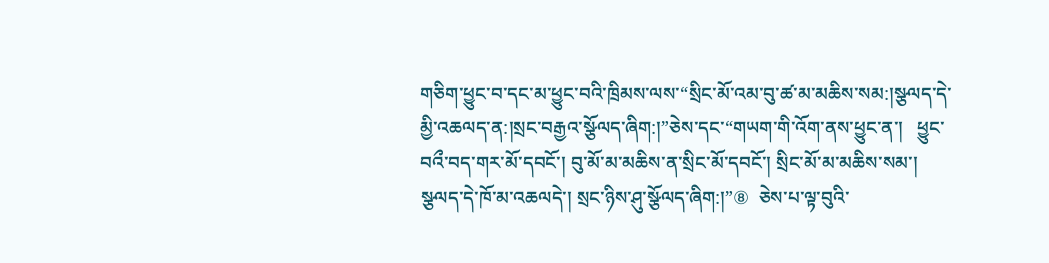གཅིག་ཕྱུང་བ་དང་མ་ཕྱུང་བའི་ཁྲིམས་ལས་“སྲིང་མོ་འམ་བུ་ཚ་མ་མཆིས་སམ:།སྩལད་དེ་མྱི་འཆལད་ན:།སྲང་བརྒྱའ་སྩོལད་ཞིག:།”ཅེས་དང་“གཡག་གི་འོག་ནས་ཕྱུང་ན་།   ཕྱུང་བའྀ་བད་གར་མོ་དབངོ་། བུ་མོ་མ་མཆིས་ན་སྲིང་མོ་དབངོ་། སྲིང་མོ་མ་མཆིས་སམ་། སྩལད་དེ་ཁོ་མ་འཆལདེ་། སྲང་ཉིས་ཤུ་སྩོལད་ཞིག:།”⑧  ཅེས་པ་ལྟ་བུའི་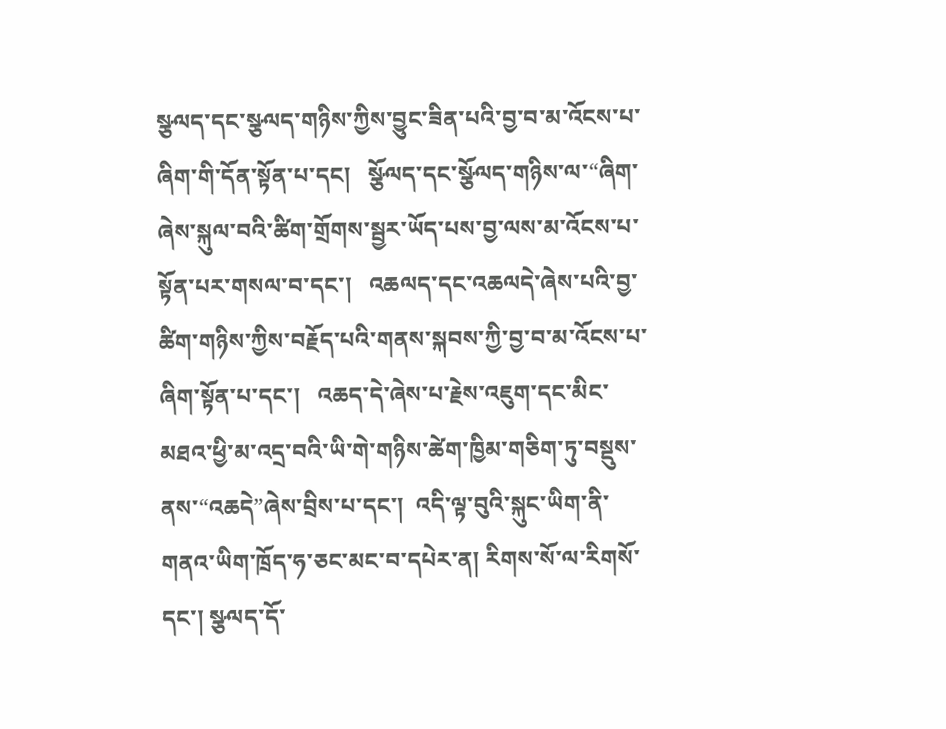སྩལད་དང་སྩལད་གཉིས་ཀྱིས་བྱུང་ཟིན་པའི་བྱ་བ་མ་འོངས་པ་ཞིག་གི་དོན་སྟོན་པ་དང།   སྩོལད་དང་སྩོལད་གཉིས་ལ་“ཞིག་ཞེས་སྐུལ་བའི་ཚིག་གྲོགས་སྦྱར་ཡོད་པས་བྱ་ལས་མ་འོངས་པ་སྟོན་པར་གསལ་བ་དང་།   འཆལད་དང་འཆལདེ་ཞེས་པའི་བྱ་ཚིག་གཉིས་ཀྱིས་བརྗོད་པའི་གནས་སྐབས་ཀྱི་བྱ་བ་མ་འོངས་པ་ཞིག་སྟོན་པ་དང་།   འཆད་དེ་ཞེས་པ་རྗེས་འཇུག་དང་མིང་མཐའ་ཕྱི་མ་འདྲ་བའི་ཡི་གེ་གཉིས་ཚེག་ཁྱིམ་གཅིག་ཏུ་བསྡུས་ནས་“འཆདེ”ཞེས་བྲིས་པ་དང་།  འདི་ལྟ་བུའི་སྐུང་ཡིག་ནི་གནའ་ཡིག་ཁྲོད་ཧ་ཅང་མང་བ་དཔེར་ན། རིགས་སོ་ལ་རིགསོ་དང་། སྩལད་དོ་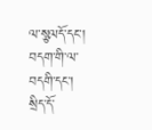ལ་སྩལདོ་དང་།  བདག་གི་ལ་བདགི་དང་།  སྲིད་དོ་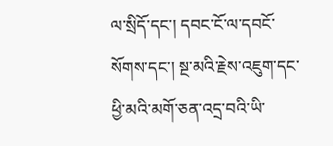ལ་སྲིདོ་དང་། དབང་ངོ་ལ་དབངོ་སོགས་དང་། སྔ་མའི་རྗེས་འཇུག་དང་ཕྱི་མའི་མགོ་ཅན་འདྲ་བའི་ཡི་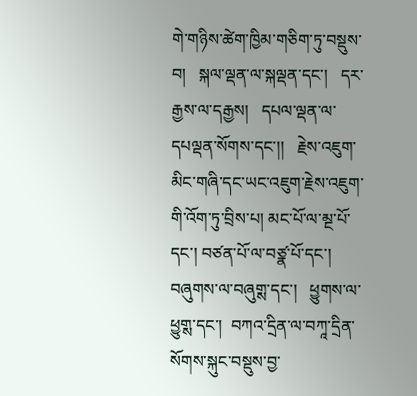གེ་གཉིས་ཚེག་ཁྱིམ་གཅིག་ཏུ་བསྡུས་བ།   སྐལ་ལྡན་ལ་སྐལྡན་དང་།   དར་རྒྱས་ལ་དརྒྱས།   དཔལ་ལྡན་ལ་དཔལྡན་སོགས་དང་།།   རྗེས་འཇུག་མིང་གཞི་དང་ཡང་འཇུག་རྗེས་འཇུག་གི་འོག་ཏུ་བྲིས་པ། མང་པོ་ལ་མྔ་པོ་དང་། བཙན་པོ་ལ་བཙྣ་པོ་དང་།  བཞུགས་ལ་བཞུགྶ་དང་།   ཕྱུགས་ལ་ཕྱུགྶ་དང་།  བཀའ་དྲིན་ལ་བཀཱ་དྲིན་སོགས་སྐུང་བསྡུས་བྱ་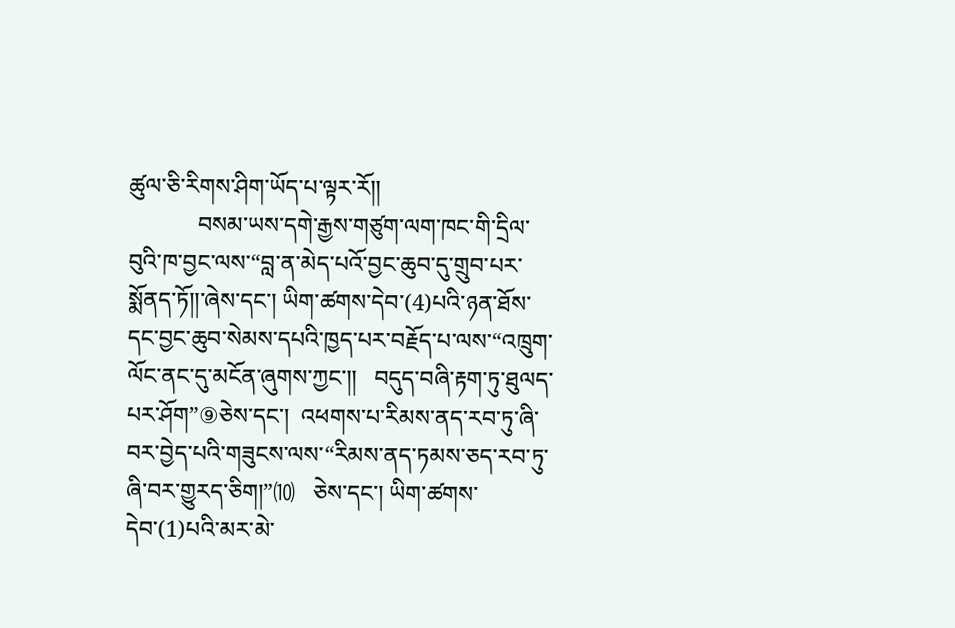ཚུལ་ཅི་རིགས་ཤིག་ཡོད་པ་ལྟར་རོ།།
            བསམ་ཡས་དགེ་རྒྱས་གཙུག་ལག་ཁང་གི་དྲིལ་བུའི་ཁ་བྱང་ལས་“བླ་ན་མེད་པའོ་བྱང་ཆུབ་དུ་གྲུབ་པར་སྨོནད་ཏོ།།་ཞེས་དང་། ཡིག་ཚགས་དེབ་(4)པའི་ཉན་ཐོས་དང་བྱང་ཆུབ་སེམས་དཔའི་ཁྱད་པར་བརྗོད་པ་ལས་“འཁྲུག་ལོང་ནང་དུ་མངོན་ཞུགས་ཀྱང་།།   བདུད་བཞི་རྟག་ཏུ་ཐུལད་པར་ཤོག”⑨ཅེས་དང་།  འཕགས་པ་རིམས་ནད་རབ་ཏུ་ཞི་བར་བྱེད་པའི་གཟུངས་ལས་“རིམས་ནད་ཏམས་ཅད་རབ་ཏུ་ཞི་བར་གྱུརད་ཅིག།”⑽   ཅེས་དང་། ཡིག་ཚགས་དེབ་(1)པའི་མར་མེ་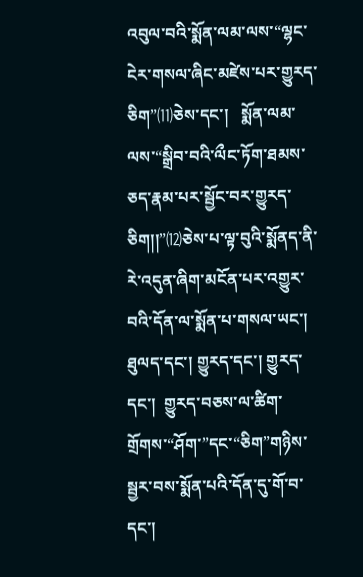འབུལ་བའི་སྨོན་ལམ་ལས་“ལྷང་ངེར་གསལ་ཞིང་མཛེས་པར་གྱུརད་ཅིག”⑾ཅེས་དང་།   སྨོན་ལམ་ལས་“སྒྲིབ་བའི་ལྀང་ཏོག་ཐམས་ཅད་རྣམ་པར་སྦྱོང་བར་གྱུརད་ཅིག།།”⑿ཅེས་པ་ལྟ་བུའི་སྨོནད་ནི་རེ་འདུན་ཞིག་མངོན་པར་འགྱུར་བའི་དོན་ལ་སྨོན་པ་གསལ་ཡང་། ཐུལད་དང་། གྱུརད་དང་། གྱུརད་དང་།  གྱུརད་བཅས་ལ་ཚིག་གྲོགས་“ཤོག་”དང་“ཅིག”གཉིས་སྦྱར་བས་སྨོན་པའི་དོན་དུ་གོ་བ་དང་།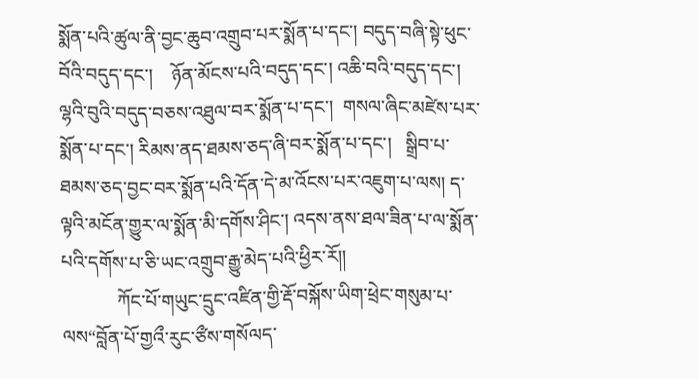སྨོན་པའི་ཚུལ་ནི་བྱང་ཆུབ་འགྲུབ་པར་སྨོན་པ་དང་། བདུད་བཞི་སྟེ་ཕུང་བོའི་བདུད་དང་།    ཉོན་མོངས་པའི་བདུད་དང་། འཆི་བའི་བདུད་དང་།   ལྷའི་བུའི་བདུད་བཅས་འཐུལ་བར་སྨོན་པ་དང་།  གསལ་ཞིང་མཛེས་པར་སྨོན་པ་དང་། རིམས་ནད་ཐམས་ཅད་ཞི་བར་སྨོན་པ་དང་།   སྒྲིབ་པ་ཐམས་ཅད་བྱང་བར་སྨོན་པའི་དོན་དེ་མ་འོངས་པར་འཇུག་པ་ལས། ད་ལྟའི་མངོན་གྱུར་ལ་སྨོན་མི་དགོས་ཤིང་། འདས་ནས་ཐལ་ཟིན་པ་ལ་སྨོན་པའི་དགོས་པ་ཅི་ཡང་འགྲུབ་རྒྱུ་མེད་པའི་ཕྱིར་རོ།།
            ཀོང་པོ་གཡུང་དྲུང་འཛིན་གྱི་རྡོ་བསྐོས་ཡིག་ཕྲེང་གསུམ་པ་ལས“བློན་པོ་གྱའྀ་རུང་ཙྀས་གསོལད་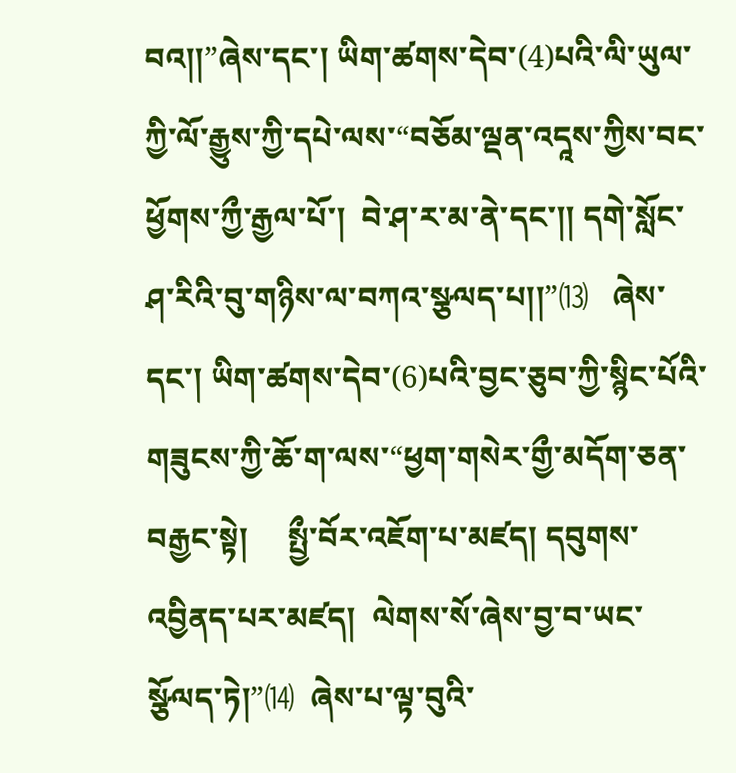བའ།།”ཞེས་དང་། ཡིག་ཚགས་དེབ་(4)པའི་ལི་ཡུལ་ཀྱི་ལོ་རྒྱུས་ཀྱི་དཔེ་ལས་“བཅོམ་ལྡན་འདཱས་ཀྱིས་བང་ཕྱོགས་ཀྱྀ་རྒྱལ་པོ་།  བེ་ཤ་ར་མ་ནེ་དང་།། དགེ་སློང་ཤ་རིའི་བུ་གཉིས་ལ་བཀའ་སྩལད་པ།།”⒀   ཞེས་དང་། ཡིག་ཚགས་དེབ་(6)པའི་བྱང་ཅུབ་ཀྱི་སྙིང་པོའི་གཟུངས་ཀྱི་ཆོ་ག་ལས་“ཕྱག་གསེར་གྱྀ་མདོག་ཅན་བརྒྱང་སྟེ།     སྤྱྀ་བོར་འཇོག་པ་མཛད། དབུགས་འབྱིནད་པར་མཛད།  ལེགས་སོ་ཞེས་བྱ་བ་ཡང་སྩོལད་ཏེ།”⒁  ཞེས་པ་ལྟ་བུའི་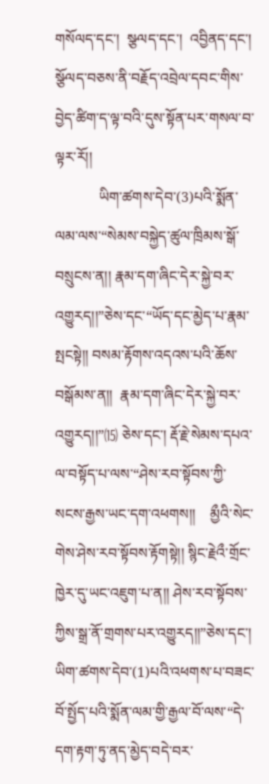གསོལད་དང་།  སྩལད་དང་།  འབྱིནད་དང་།  སྩོལད་བཅས་ནི་བརྗོད་འབྲེལ་དབང་གིས་བྱེད་ཚིག་ད་ལྟ་བའི་དུས་སྟོན་པར་གསལ་བ་ལྟར་རོ།།
            ཡིག་ཚགས་དེབ་(3)པའི་སྨོན་ལམ་ལས་“སེམས་བསྐྱེད་ཚུལ་ཁྲིམས་སྒོ་བསྲུངས་ན།། རྣམ་དག་ཞིང་དེར་སྐྱེ་བར་འགྱུརད།།”ཅེས་དང་“ཡོད་དང་མྱེད་པ་རྣམ་སྤངསྟེ།། བསམ་རྟོགས་འདའས་པའི་ཆོས་བསྒོམས་ན།།  རྣམ་དག་ཞིང་དེར་སྐྱེ་བར་འགྱུརད།།”⒂ ཅེས་དང་། རྡོ་རྗེ་སེམས་དཔའ་ལ་བསྟོད་པ་ལས་“ཤེས་རབ་སྟོབས་ཀྱི་སངས་རྒྱས་ཡང་དག་འཕགས།།    མྱྀའི་སེང་གེས་ཤེས་རབ་སྟོབས་རྟོགསྟེ།། སྙིང་རྗེའྀ་གྲོང་ཁྱེར་དུ་ཡང་འཇུག་པ་ན།། ཤེས་རབ་སྟོབས་ཀྱིས་སྒྲ་ནོ་གྲགས་པར་འགྱུརད།།”ཅེས་དང་། ཡིག་ཚགས་དེབ་(1)པའི་འཕགས་པ་བཟང་བོ་སྤྱོད་པའི་སྨོན་ལམ་གྱི་རྒྱལ་བོ་ལས་“དེ་དག་རྟག་ཏུ་ནད་མྱེད་བདེ་བར་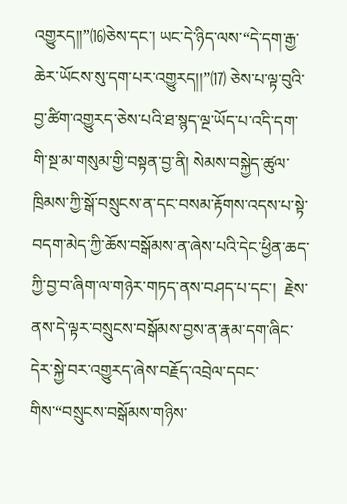འགྱུརད།།”⒃ཅེས་དང་། ཡང་དེ་ཉིད་ལས་“དེ་དག་རྒྱ་ཆེར་ཡོངས་སུ་དག་པར་འགྱུརད།།”⒄ ཅེས་པ་ལྟ་བུའི་བྱ་ཚིག་འགྱུརད་ཅེས་པའི་ཐ་སྙད་ལྔ་ཡོད་པ་འདི་དག་གི་སྔ་མ་གསུམ་གྱི་བསྟན་བྱ་ནི། སེམས་བསྐྱེད་ཚུལ་ཁྲིམས་ཀྱི་སྒོ་བསྲུངས་ན་དང་བསམ་རྟོགས་འདས་པ་སྟེ་བདག་མེད་ཀྱི་ཆོས་བསྒོམས་ན་ཞེས་པའི་དེང་ཕྱིན་ཆད་ཀྱི་བྱ་བ་ཞིག་ལ་གཉེར་གཏད་ནས་བཤད་པ་དང་།  རྗེས་ནས་དེ་ལྟར་བསྲུངས་བསྒོམས་བྱས་ན་རྣམ་དག་ཞིང་དེར་སྐྱེ་བར་འགྱུརད་ཞེས་བརྗོད་འབྲེལ་དབང་གིས་“བསྲུངས་བསྒོམས་གཉིས་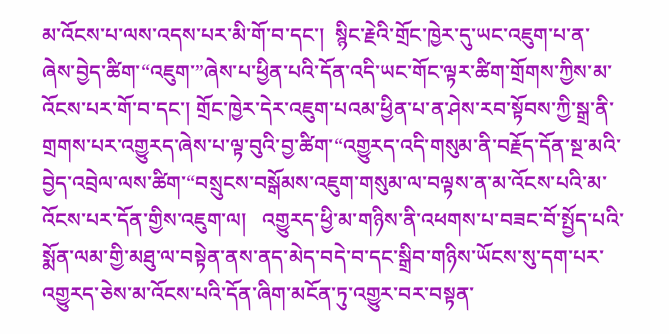མ་འོངས་པ་ལས་འདས་པར་མི་གོ་བ་དང་།  སྙིང་རྗེའི་གྲོང་ཁྱེར་དུ་ཡང་འཇུག་པ་ན་ཞེས་བྱེད་ཚིག་“འཇུག་”ཞེས་པ་ཕྱིན་པའི་དོན་འདི་ཡང་གོང་ལྟར་ཚིག་གྲོགས་ཀྱིས་མ་འོངས་པར་གོ་བ་དང་། གྲོང་ཁྱེར་དེར་འཇུག་པའམ་ཕྱིན་པ་ན་ཤེས་རབ་སྟོབས་ཀྱི་སྒྲ་ནི་གྲགས་པར་འགྱུརད་ཞེས་པ་ལྟ་བུའི་བྱ་ཚིག་“འགྱུརད་འདི་གསུམ་ནི་བརྗོད་དོན་སྔ་མའི་བྱེད་འབྲེལ་ལས་ཚིག་“བསྲུངས་བསྒོམས་འཇུག་གསུམ་ལ་བལྟས་ན་མ་འོངས་པའི་མ་འོངས་པར་དོན་གྱིས་འཇུག་ལ།   འགྱུརད་ཕྱི་མ་གཉིས་ནི་འཕགས་པ་བཟང་བོ་སྤྱོད་པའི་སྨོན་ལམ་གྱི་མཐུ་ལ་བསྟེན་ནས་ནད་མེད་བདེ་བ་དང་སྒྲིབ་གཉིས་ཡོངས་སུ་དག་པར་འགྱུརད་ཅེས་མ་འོངས་པའི་དོན་ཞིག་མངོན་ཏུ་འགྱུར་བར་བསྟན་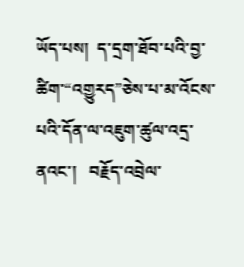ཡོད་པས།  ད་དྲག་ཐོབ་པའི་བྱ་ཚིག་“འགྱུརད”ཅེས་པ་མ་འོངས་པའི་དོན་ལ་འཇུག་ཚུལ་འདྲ་ནའང་།   བརྗོད་འབྲེལ་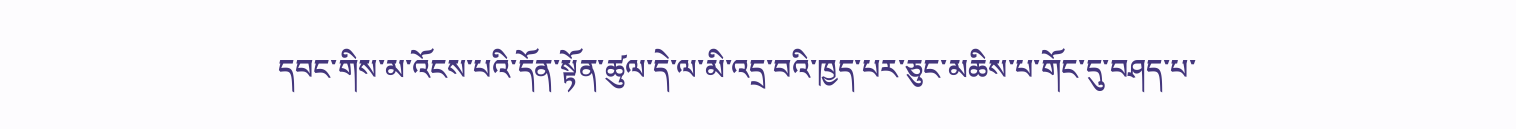དབང་གིས་མ་འོངས་པའི་དོན་སྟོན་ཚུལ་དེ་ལ་མི་འདྲ་བའི་ཁྱད་པར་ཅུང་མཆིས་པ་གོང་དུ་བཤད་པ་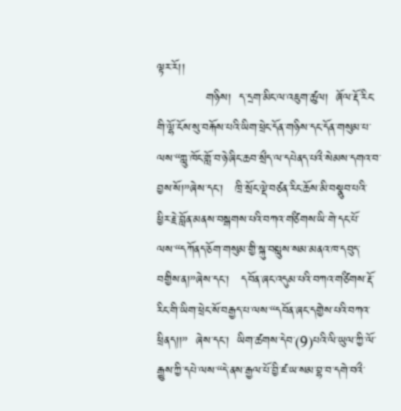ལྟར་རོ།།
            གཉིས།  ད་དྲག་མིང་ལ་འཇུག་ཚུལ།  ཞོལ་རྡོ་རིང་གི་ལྷོ་ངོས་སུ་བརྐོས་པའི་ཡིག་ཕྲེང་དོན་གཉིས་དང་དོན་གསུམ་པ་ལས་“ཀླུ་ཁོང་གློ་བ་ཉེ་ཞིང་ཆབ་སྲྀད་ལ་དཔེནད་པའྀ་སེམས་དགའ་བ་བྱས་སོ།”ཞེས་དང་།   ཁྲི་སྲོང་ལྡེ་བཙན་རིང་ཆོས་མི་བསྣུབ་པའི་ཕྱིར་རྗེ་བློན་མནས་བསྒགས་པའི་བཀའ་གཙིགས་ཡི་གེ་དང་པོ་ལས་“དཀོནད་ཅོག་གསུམ་གྱི་སྐུ་བསླུས་སམ་མནའ་ཁ་དབུད་བགྱིས་ན།”ཞེས་དང་།   དབོན་ཞང་འདུམ་པའི་བཀའ་གཙིགས་རྡོ་རིང་གི་ཡིག་ཕྲེང་སོ་བརྒྱད་པ་ལས་“དབོན་ཞང་དགྱེས་པའི་བཀའ་ཕྲིནད།།”  ཞེས་དང་།  ཡིག་ཚགས་དེབ་(9)པའི་ལི་ཡུལ་ཀྱི་ལོ་རྒྱུས་ཀྱི་དཔེ་ལས་“དེ་ནས་རྒྱལ་པོ་བྱི་ཛ་ཡ་སམ་བྷ་བ་དགེ་བའྀ་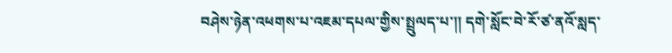བཤེས་ཉེན་འཕགས་པ་འཇམ་དཔལ་གྱིས་སྤྲུལད་པ་།། དགེ་སློང་བེ་རོ་ཙ་ནའོ་སླད་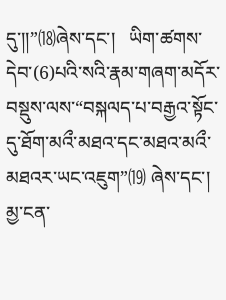དུ་།།”⒅ཞེས་དང་།   ཡིག་ཚགས་དེབ་(6)པའི་སའི་རྣམ་གཞག་མདོར་བསྡུས་ལས་“བསྐལད་པ་བརྒྱའ་སྟོང་དུ་ཐོག་མའྀ་མཐའ་དང་མཐའ་མའྀ་མཐའར་ཡང་འཇུག”⒆ ཞེས་དང་།  མྱ་ངན་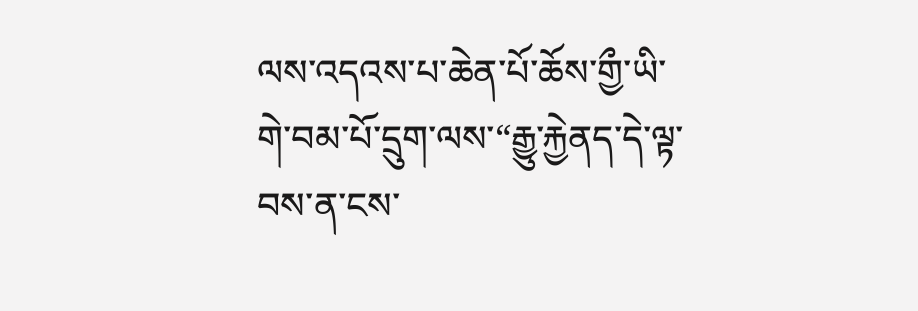ལས་འདའས་པ་ཆེན་པོ་ཆོས་གྱྀ་ཡི་གེ་བམ་པོ་དྲུག་ལས་“རྒྱུ་རྐྱེནད་དེ་ལྟ་བས་ན་ངས་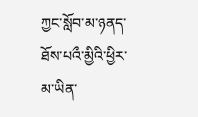ཀྱང་སློབ་མ་ཉནད་ཐོས་པའྀ་མྱིའི་ཕྱིར་མ་ཡིན་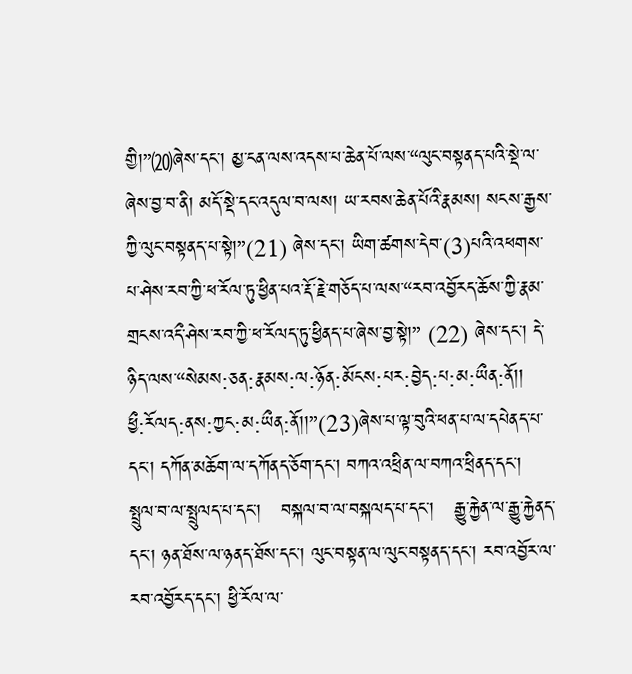གྱི།”⒇ཞེས་དང་། མྱ་ངན་ལས་འདས་པ་ཆེན་པོ་ལས་“ལུང་བསྟནད་པའི་སྡེ་ལ་ཞེས་བྱ་བ་ནི། མདོ་སྡེ་དང་འདུལ་བ་ལས། ཡ་རབས་ཆེན་པོའི་རྣམས། སངས་རྒྱས་ཀྱི་ལུང་བསྟནད་པ་སྟེ།”(21) ཞེས་དང་། ཡིག་ཚགས་དེབ་(3)པའི་འཕགས་པ་ཤེས་རབ་ཀྱི་ཕ་རོལ་ཏུ་ཕྱིན་པའ་རྡོ་རྗེ་གཅོད་པ་ལས་“རབ་འབྱོརད་ཆོས་ཀྱི་རྣམ་གྲངས་འདྀ་ཤེས་རབ་ཀྱི་ཕ་རོལད་ཏུ་ཕྱིནད་པ་ཞེས་བྱ་སྟེ།” (22) ཞེས་དང་། དེ་ཉིད་ལས་“སེམས:ཅན:རྣམས:ལ:ཉོན:མོངས:པར:བྱེད:པ:མ:ཡྀན:ནོ།།  ཕྱྀ:རོལད:ནས:ཀྱང:མ:ཡྀན:ནོ།།”(23)ཞེས་པ་ལྟ་བུའི་ཕན་པ་ལ་དཔེནད་པ་དང་། དཀོན་མཆོག་ལ་དཀོནད་ཅོག་དང་། བཀའ་འཕྲིན་ལ་བཀའ་ཕྲིནད་དང་། སྤྲུལ་བ་ལ་སྤྲུལད་པ་དང་།   བསྐལ་བ་ལ་བསྐལད་པ་དང་།   རྒྱུ་རྐྱེན་ལ་རྒྱུ་རྐྱེནད་དང་། ཉན་ཐོས་ལ་ཉནད་ཐོས་དང་། ལུང་བསྟན་ལ་ལུང་བསྟནད་དང་། རབ་འབྱོར་ལ་རབ་འབྱོརད་དང་། ཕྱི་རོལ་ལ་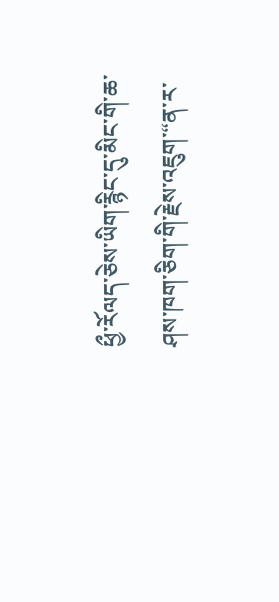ཕྱྀ་རོལད་ཅེས་ཡིག་རྙིང་དུ་མིང་གི་ཆ་ཤས་ཁག་ཅིག་གི་རྗེས་འཇུག་“ན་ར་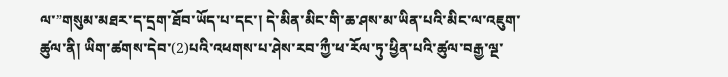ལ་”གསུམ་མཐར་ད་དྲག་ཐོབ་ཡོད་པ་དང་། དེ་མིན་མིང་གི་ཆ་ཤས་མ་ཡིན་པའི་མིང་ལ་འཇུག་ཚུལ་ནི། ཡིག་ཚགས་དེབ་(2)པའི་འཕགས་པ་ཤེས་རབ་ཀྱྀ་ཕ་རོལ་ཏུ་ཕྱིན་པའི་ཚུལ་བརྒྱ་ལྔ་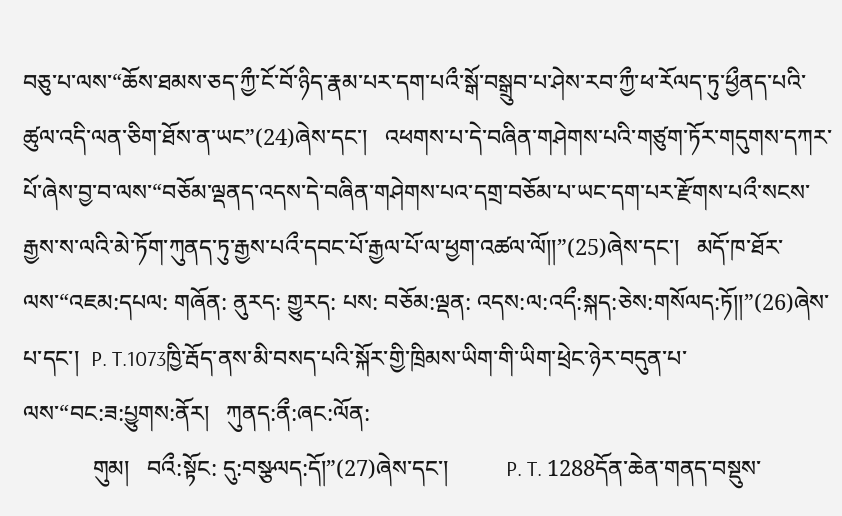བཅུ་པ་ལས་“ཆོས་ཐམས་ཅད་ཀྱྀ་ངོ་བོ་ཉིད་རྣམ་པར་དག་པའྀ་སྒོ་བསྒྲུབ་པ་ཤེས་རབ་ཀྱྀ་ཕ་རོལད་ཏུ་ཕྱྀནད་པའི་ཚུལ་འདི་ལན་ཅིག་ཐོས་ན་ཡང”(24)ཞེས་དང་།   འཕགས་པ་དེ་བཞིན་གཤེགས་པའི་གཙུག་ཏོར་གདུགས་དཀར་པོ་ཞེས་བྱ་བ་ལས་“བཅོམ་ལྡནད་འདས་དེ་བཞིན་གཤེགས་པའ་དགྲ་བཅོམ་པ་ཡང་དག་པར་རྫོགས་པའྀ་སངས་རྒྱས་ས་ལའི་མེ་ཏོག་ཀུནད་ཏུ་རྒྱས་པའྀ་དབང་པོ་རྒྱལ་པོ་ལ་ཕྱག་འཚལ་ལོ།།”(25)ཞེས་དང་།   མདོ་ཁ་ཐོར་ལས་“འཇམ:དཔལ: གཞོན: ནུརད: གྱུརད: པས: བཅོམ:ལྡན: འདས:ལ:འདྀ:སྐད:ཅེས:གསོལད:ཏོ།།”(26)ཞེས་པ་དང་།  P. T.1073ཁྱི་རྦོད་ནས་མི་བསད་པའི་སྐོར་གྱི་ཁྲིམས་ཡིག་གི་ཡིག་ཕྲེང་ཉེར་བདུན་པ་ལས་“བང:ཟ:པྱུགས:ནོར།   ཀུནད:ནྀ:ཞང:ལོན:
            གུམ།   བའྀ:སྟོང: དུ:བསྩལད:དོ།”(27)ཞེས་དང་།          P. T. 1288དོན་ཆེན་གནད་བསྡུས་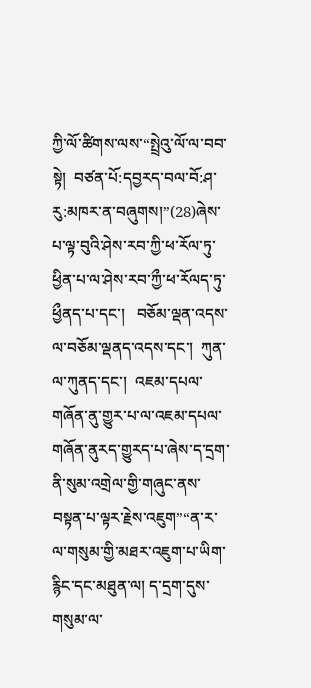ཀྱི་ལོ་ཚིགས་ལས་“སྤྲེའུ་ལོ་ལ་བབ་སྟེ།  བཙན་པོ:དབྱརད་བལ་བོ:ཤ་རུ:མཁར་ན་བཞུགས།”(28)ཞེས་པ་ལྟ་བུའི་ཤེས་རབ་ཀྱི་ཕ་རོལ་ཏུ་ཕྱིན་པ་ལ་ཤེས་རབ་ཀྱྀ་ཕ་རོལད་ཏུ་ཕྱྀནད་པ་དང་།   བཅོམ་ལྡན་འདས་ལ་བཅོམ་ལྡནད་འདས་དང་།  ཀུན་ལ་ཀུནད་དང་།  འཇམ་དཔལ་གཞོན་ནུ་གྱུར་པ་ལ་འཇམ་དཔལ་གཞོན་ནུརད་གྱུརད་པ་ཞེས་ད་དྲག་ནི་སུམ་འགྲེལ་གྱི་གཞུང་ནས་བསྟན་པ་ལྟར་རྗེས་འཇུག”“ན་ར་ལ་གསུམ་གྱི་མཐར་འཇུག་པ་ཡིག་རྙིང་དང་མཐུན་ལ། ད་དྲག་དུས་གསུམ་ལ་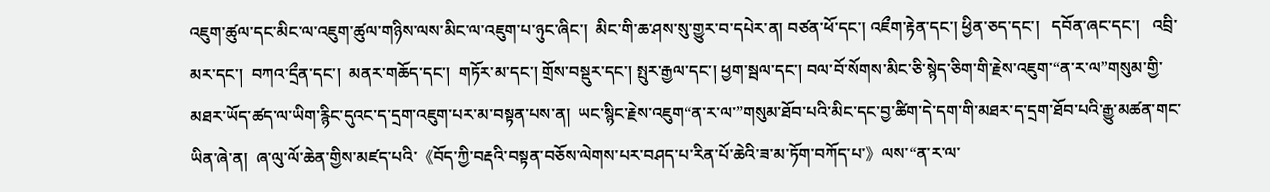འཇུག་ཚུལ་དང་མིང་ལ་འཇུག་ཚུལ་གཉིས་ལས་མིང་ལ་འཇུག་པ་ཉུང་ཞིང་།  མིང་གི་ཆ་ཤས་སུ་གྱུར་བ་དཔེར་ན། བཙན་ཕོ་དང་། འཇྀག་རྟེན་དང་། ཕྱིན་ཅད་དང་།   དབོན་ཞང་དང་།   འབྲི་མར་དང་།  བཀའ་དྲྀན་དང་།  མནར་གཆོད་དང་།  གཏོར་མ་དང་། གྲོས་བསྡུར་དང་། སྤུར་རྒྱལ་དང་། ཕྱག་སྦལ་དང་། བལ་བོ་སོགས་མིང་ཅི་སྙེད་ཅིག་གི་རྗེས་འཇུག་“ན་ར་ལ”གསུམ་གྱི་མཐར་ཡོད་ཚད་ལ་ཡིག་རྙིང་དུའང་ད་དྲག་འཇུག་པར་མ་བསྟན་པས་ན།  ཡང་སྙིང་རྗེས་འཇུག“ན་ར་ལ་”གསུམ་ཐོབ་པའི་མིང་དང་བྱ་ཚིག་དེ་དག་གི་མཐར་ད་དྲག་ཐོབ་པའི་རྒྱུ་མཚན་གང་ཡིན་ཞེ་ན།  ཞ་ལུ་ལོ་ཆེན་གྱིས་མཛད་པའི་《བོད་ཀྱི་བརྡའི་བསྟན་བཅོས་ལེགས་པར་བཤད་པ་རིན་པོ་ཆེའི་ཟ་མ་ཏོག་བཀོད་པ་》ལས་“ན་ར་ལ་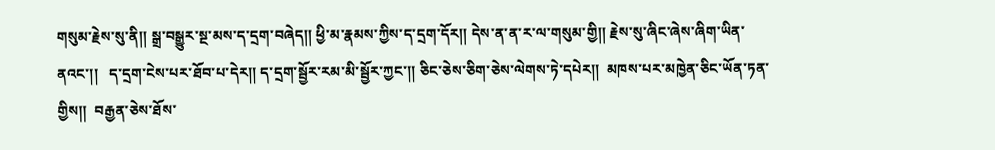གསུམ་རྗེས་སུ་ནི།། སྒྲ་བསྒྱུར་སྔ་མས་ད་དྲག་བཞེད།། ཕྱི་མ་རྣམས་ཀྱིས་ད་དྲག་དོར།། དེས་ན་ན་ར་ལ་གསུམ་གྱི།། རྗེས་སུ་ཞིང་ཞེས་ཞིག་ཡིན་ནའང་།།   ད་དྲག་ངེས་པར་ཐོབ་པ་དེར།། ད་དྲག་སྦྱོར་རམ་མི་སྦྱོར་ཀྱང་།། ཅིང་ཅེས་ཅིག་ཅེས་ལེགས་ཏེ་དཔེར།།  མཁས་པར་མཁྱེན་ཅིང་ཡོན་ཏན་གྱིས།།  བརྒྱན་ཅེས་ཐོས་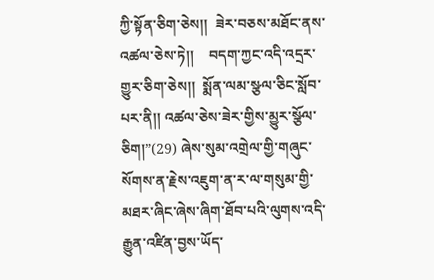ཀྱི་སྟོན་ཅིག་ཅེས།།  ཟེར་བཅས་མཐོང་ནས་འཚལ་ཅེས་ཏེ།།    བདག་ཀྱང་འདི་འདྲར་གྱུར་ཅིག་ཅེས།།  སྨོན་ལམ་སྩལ་ཅིང་སློབ་པར་ནི།། འཚལ་ཅེས་ཟེར་གྱིས་མྱུར་སྩོལ་ཅིག།”(29) ཞེས་སུམ་འགྲེལ་གྱི་གཞུང་སོགས་ན་རྗེས་འཇུག་ན་ར་ལ་གསུམ་གྱི་མཐར་ཞིང་ཞེས་ཞིག་ཐོབ་པའི་ལུགས་འདི་རྒྱུན་འཛིན་བྱས་ཡོད་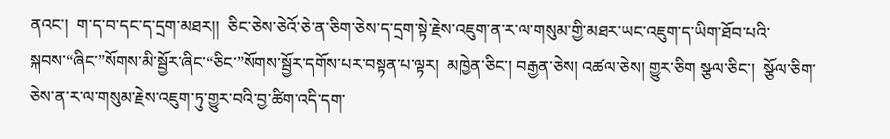ནའང་།  ག་ད་བ་དང་ད་དྲག་མཐར།།  ཅིང་ཅེས་ཅེའོ་ཅེ་ན་ཅིག་ཅེས་ད་དྲག་སྟེ་རྗེས་འཇུག་ན་ར་ལ་གསུམ་གྱི་མཐར་ཡང་འཇུག་ད་ཡིག་ཐོབ་པའི་སྐབས་“ཞིང་”སོགས་མི་སྦྱོར་ཞིང་“ཅིང་”སོགས་སྦྱོར་དགོས་པར་བསྟན་པ་ལྟར།  མཁྱེན་ཅིང་། བརྒྱན་ཅེས། འཚལ་ཅེས། གྱུར་ཅིག སྩལ་ཅིང་།  སྩོལ་ཅིག་ཅེས་ན་ར་ལ་གསུམ་རྗེས་འཇུག་ཏུ་གྱུར་བའི་བྱ་ཚིག་འདི་དག་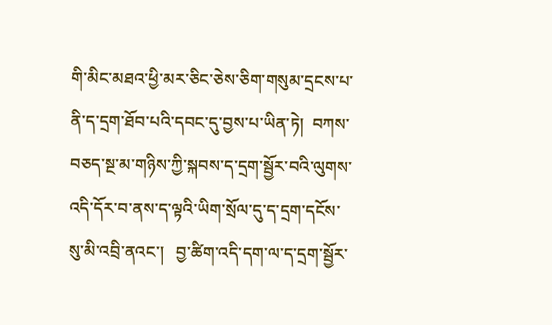གི་མིང་མཐའ་ཕྱི་མར་ཅིང་ཅེས་ཅིག་གསུམ་དྲངས་པ་ནི་ད་དྲག་ཐོབ་པའི་དབང་དུ་བྱས་པ་ཡིན་ཏེ།  བཀས་བཅད་སྔ་མ་གཉིས་ཀྱི་སྐབས་ད་དྲག་སྦྱོར་བའི་ལུགས་འདི་དོར་བ་ནས་ད་ལྟའི་ཡིག་སྲོལ་དུ་ད་དྲག་དངོས་སུ་མི་འབྲི་ནའང་།   བྱ་ཚིག་འདི་དག་ལ་ད་དྲག་སྦྱོར་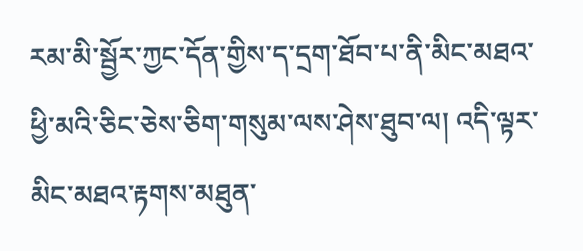རམ་མི་སྦྱོར་ཀྱང་དོན་གྱིས་ད་དྲག་ཐོབ་པ་ནི་མིང་མཐའ་ཕྱི་མའི་ཅིང་ཅེས་ཅིག་གསུམ་ལས་ཤེས་ཐུབ་ལ། འདི་ལྟར་མིང་མཐའ་རྟགས་མཐུན་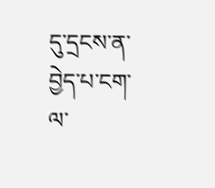དུ་དྲངས་ན་བྱེད་པ་ངག་ལ་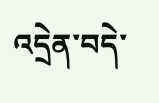འདྲེན་བདེ་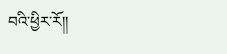བའི་ཕྱིར་རོ།།